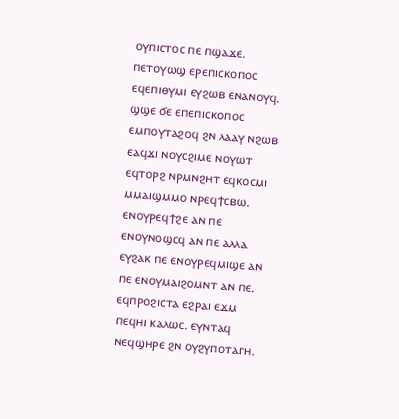ⲟⲩⲡⲓⲥⲧⲟⲥ ⲡⲉ ⲡϣⲁϫⲉ. ⲡⲉⲧⲟⲩⲱϣ ⲉⲣⲉⲡⲓⲥⲕⲟⲡⲟⲥ ⲉϥⲉⲡⲓⲑⲩⲙⲓ ⲉⲩϩⲱⲃ ⲉⲛⲁⲛⲟⲩϥ. ϣϣⲉ ϭⲉ ⲉⲡⲉⲡⲓⲥⲕⲟⲡⲟⲥ ⲉⲙⲡⲟⲩⲧⲁϩⲟϥ ϩⲛ ⲗⲁⲁⲩ ⲛϩⲱⲃ ⲉⲁϥϫⲓ ⲛⲟⲩⲥϩⲓⲙⲉ ⲛⲟⲩⲱⲧ ⲉϥⲧⲟⲣϩ ⲛⲣⲙⲛϩⲏⲧ ⲉϥⲕⲟⲥⲙⲓ ⲙⲙⲁⲓϣⲙⲙⲟ ⲛⲣⲉϥϯⲥⲃⲱ. ⲉⲛⲟⲩⲣⲉϥϯϩⲉ ⲁⲛ ⲡⲉ ⲉⲛⲟⲩⲛⲟϣⲥϥ ⲁⲛ ⲡⲉ ⲁⲗⲗⲁ ⲉⲩϩⲁⲕ ⲡⲉ ⲉⲛⲟⲩⲣⲉϥⲙⲓϣⲉ ⲁⲛ ⲡⲉ ⲉⲛⲟⲩⲙⲁⲓϩⲟⲙⲛⲧ ⲁⲛ ⲡⲉ. ⲉϥⲡⲣⲟϩⲓⲥⲧⲁ ⲉϩⲣⲁⲓ ⲉϫⲙ ⲡⲉϥⲏⲓ ⲕⲁⲗⲱⲥ. ⲉⲩⲛⲧⲁϥ ⲛⲉϥϣⲏⲣⲉ ϩⲛ ⲟⲩϩⲩⲡⲟⲧⲁⲅⲏ.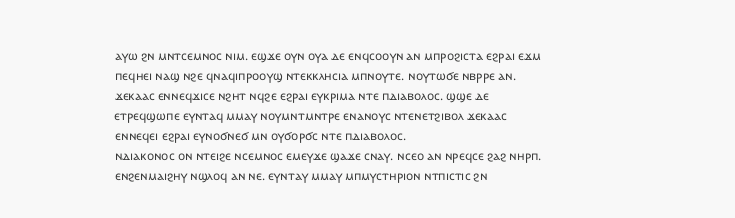ⲁⲩⲱ ϩⲛ ⲙⲛⲧⲥⲉⲙⲛⲟⲥ ⲛⲓⲙ. ⲉϣϫⲉ ⲟⲩⲛ ⲟⲩⲁ ⲇⲉ ⲉⲛϥⲥⲟⲟⲩⲛ ⲁⲛ ⲙⲡⲣⲟϩⲓⲥⲧⲁ ⲉϩⲣⲁⲓ ⲉϫⲙ ⲡⲉϥⲏⲉⲓ ⲛⲁϣ ⲛϩⲉ ϥⲛⲁϥⲓⲡⲣⲟⲟⲩϣ ⲛⲧⲉⲕⲕⲗⲏⲥⲓⲁ ⲙⲡⲛⲟⲩⲧⲉ. ⲛⲟⲩⲧⲱϭⲉ ⲛⲃⲣⲣⲉ ⲁⲛ. ϫⲉⲕⲁⲁⲥ ⲉⲛⲛⲉϥϫⲓⲥⲉ ⲛϩⲏⲧ ⲛϥϩⲉ ⲉϩⲣⲁⲓ ⲉⲩⲕⲣⲓⲙⲁ ⲛⲧⲉ ⲡⲇⲓⲁⲃⲟⲗⲟⲥ. ϣϣⲉ ⲇⲉ ⲉⲧⲣⲉϥϣⲱⲡⲉ ⲉⲩⲛⲧⲁϥ ⲙⲙⲁⲩ ⲛⲟⲩⲙⲛⲧⲙⲛⲧⲣⲉ ⲉⲛⲁⲛⲟⲩⲥ ⲛⲧⲉⲛⲉⲧϩⲓⲃⲟⲗ ϫⲉⲕⲁⲁⲥ ⲉⲛⲛⲉϥⲉⲓ ⲉϩⲣⲁⲓ ⲉⲩⲛⲟϭⲛⲉϭ ⲙⲛ ⲟⲩϭⲟⲣϭⲥ ⲛⲧⲉ ⲡⲇⲓⲁⲃⲟⲗⲟⲥ.
ⲛⲇⲓⲁⲕⲟⲛⲟⲥ ⲟⲛ ⲛⲧⲉⲓϩⲉ ⲛⲥⲉⲙⲛⲟⲥ ⲉⲙⲉⲩϫⲉ ϣⲁϫⲉ ⲥⲛⲁⲩ. ⲛⲥⲉⲟ ⲁⲛ ⲛⲣⲉϥⲥⲉ ϩⲁϩ ⲛⲏⲣⲡ. ⲉⲛϩⲉⲛⲙⲁⲓϩⲏⲩ ⲛϣⲗⲟϥ ⲁⲛ ⲛⲉ. ⲉⲩⲛⲧⲁⲩ ⲙⲙⲁⲩ ⲙⲡⲙⲩⲥⲧⲏⲣⲓⲟⲛ ⲛⲧⲡⲓⲥⲧⲓⲥ ϩⲛ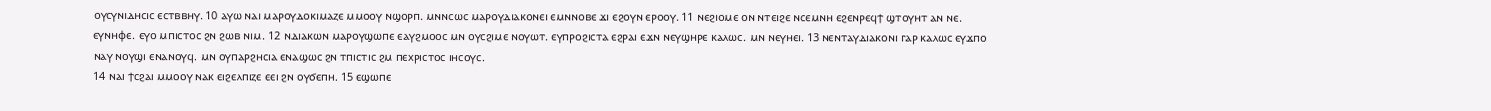ⲟⲩⲥⲩⲛⲓⲇⲏⲥⲓⲥ ⲉⲥⲧⲃⲃⲏⲩ. 10 ⲁⲩⲱ ⲛⲁⲓ ⲙⲁⲣⲟⲩⲇⲟⲕⲓⲙⲁⲍⲉ ⲙⲙⲟⲟⲩ ⲛϣⲟⲣⲡ. ⲙⲛⲛⲥⲱⲥ ⲙⲁⲣⲟⲩⲇⲓⲁⲕⲟⲛⲉⲓ ⲉⲙⲛⲛⲟⲃⲉ ϫⲓ ⲉϩⲟⲩⲛ ⲉⲣⲟⲟⲩ. 11 ⲛⲉϩⲓⲟⲙⲉ ⲟⲛ ⲛⲧⲉⲓϩⲉ ⲛⲥⲉⲙⲛⲏ ⲉϩⲉⲛⲣⲉϥϯ ϣⲧⲟⲩⲏⲧ ⲁⲛ ⲛⲉ. ⲉⲩⲛⲏⲫⲉ. ⲉⲩⲟ ⲙⲡⲓⲥⲧⲟⲥ ϩⲛ ϩⲱⲃ ⲛⲓⲙ. 12 ⲛⲇⲓⲁⲕⲱⲛ ⲙⲁⲣⲟⲩϣⲱⲡⲉ ⲉⲁⲩϩⲙⲟⲟⲥ ⲙⲛ ⲟⲩⲥϩⲓⲙⲉ ⲛⲟⲩⲱⲧ. ⲉⲩⲡⲣⲟϩⲓⲥⲧⲁ ⲉϩⲣⲁⲓ ⲉϫⲛ ⲛⲉⲩϣⲏⲣⲉ ⲕⲁⲗⲱⲥ. ⲙⲛ ⲛⲉⲩⲏⲉⲓ. 13 ⲛⲉⲛⲧⲁⲩⲇⲓⲁⲕⲟⲛⲓ ⲅⲁⲣ ⲕⲁⲗⲱⲥ ⲉⲩϫⲡⲟ ⲛⲁⲩ ⲛⲟⲩϣⲓ ⲉⲛⲁⲛⲟⲩϥ. ⲙⲛ ⲟⲩⲡⲁⲣϩⲏⲥⲓⲁ ⲉⲛⲁϣⲱⲥ ϩⲛ ⲧⲡⲓⲥⲧⲓⲥ ϩⲙ ⲡⲉⲭⲣⲓⲥⲧⲟⲥ ⲓⲏⲥⲟⲩⲥ.
14 ⲛⲁⲓ ϯⲥϩⲁⲓ ⲙⲙⲟⲟⲩ ⲛⲁⲕ ⲉⲓϩⲉⲗⲡⲓⲍⲉ ⲉⲉⲓ ϩⲛ ⲟⲩϭⲉⲡⲏ. 15 ⲉϣⲱⲡⲉ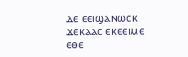ⲇⲉ ⲉⲉⲓϣⲁⲛⲱⲥⲕ ϫⲉⲕⲁⲁⲥ ⲉⲕⲉⲉⲓⲙⲉ ⲉⲑⲉ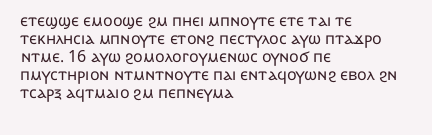ⲉⲧⲉϣϣⲉ ⲉⲙⲟⲟϣⲉ ϩⲙ ⲡⲏⲉⲓ ⲙⲡⲛⲟⲩⲧⲉ ⲉⲧⲉ ⲧⲁⲓ ⲧⲉ ⲧⲉⲕⲏⲗⲏⲥⲓⲁ ⲙⲡⲛⲟⲩⲧⲉ ⲉⲧⲟⲛϩ ⲡⲉⲥⲧⲩⲗⲟⲥ ⲁⲩⲱ ⲡⲧⲁϫⲣⲟ ⲛⲧⲙⲉ. 16 ⲁⲩⲱ ϩⲟⲙⲟⲗⲟⲅⲟⲩⲙⲉⲛⲱⲥ ⲟⲩⲛⲟϭ ⲡⲉ ⲡⲙⲩⲥⲧⲏⲣⲓⲟⲛ ⲛⲧⲙⲛⲧⲛⲟⲩⲧⲉ ⲡⲁⲓ ⲉⲛⲧⲁϥⲟⲩⲱⲛϩ ⲉⲃⲟⲗ ϩⲛ ⲧⲥⲁⲣⲝ ⲁϥⲧⲙⲁⲓⲟ ϩⲙ ⲡⲉⲡⲛⲉⲩⲙⲁ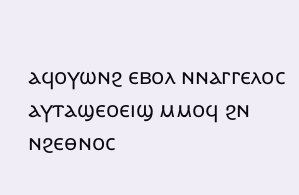ⲁϥⲟⲩⲱⲛϩ ⲉⲃⲟⲗ ⲛⲛⲁⲅⲅⲉⲗⲟⲥ ⲁⲩⲧⲁϣⲉⲟⲉⲓϣ ⲙⲙⲟϥ ϩⲛ ⲛϩⲉⲑⲛⲟⲥ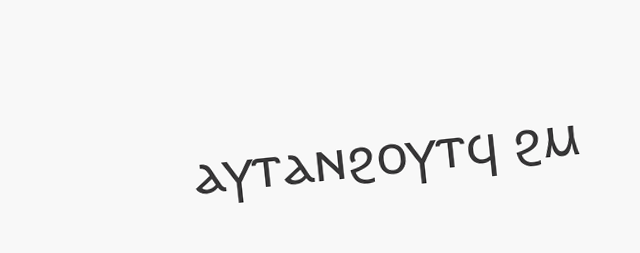ⲁⲩⲧⲁⲛϩⲟⲩⲧϥ ϩⲙ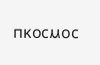ⲡⲕⲟⲥⲙⲟⲥ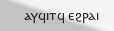ⲁⲩϥⲓⲧϥ ⲉϩⲣⲁⲓ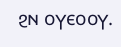ϩⲛ ⲟⲩⲉⲟⲟⲩ.